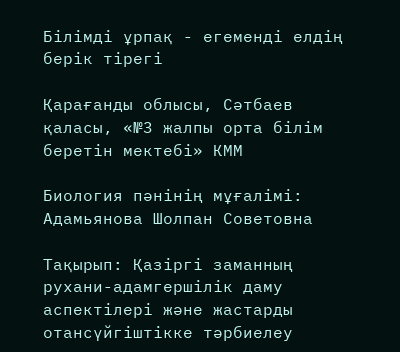Білімді ұрпақ - егеменді елдің берік тірегі

Қарағанды облысы, Сәтбаев қаласы, «№3 жалпы орта білім беретін мектебі» КММ

Биология пәнінің мұғалімі: Адамьянова Шолпан Советовна

Тақырып: Қазіргі заманның рухани-адамгершілік даму аспектілері және жастарды отансүйгіштікке тәрбиелеу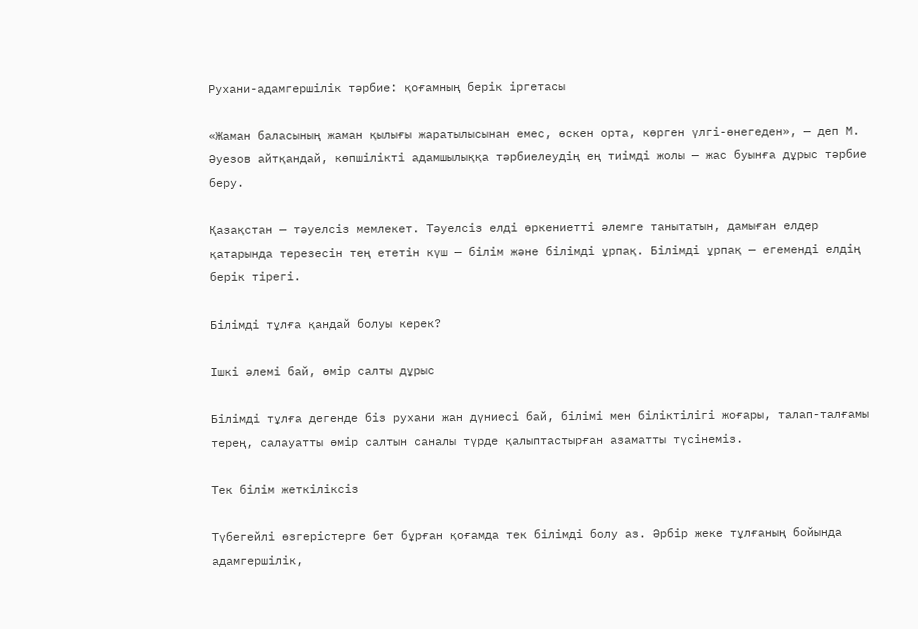Рухани-адамгершілік тәрбие: қоғамның берік іргетасы

«Жаман баласының жаман қылығы жаратылысынан емес, өскен орта, көрген үлгі-өнегеден», — деп М. Әуезов айтқандай, көпшілікті адамшылыққа тәрбиелеудің ең тиімді жолы — жас буынға дұрыс тәрбие беру.

Қазақстан — тәуелсіз мемлекет. Тәуелсіз елді өркениетті әлемге танытатын, дамыған елдер қатарында терезесін тең ететін күш — білім және білімді ұрпақ. Білімді ұрпақ — егеменді елдің берік тірегі.

Білімді тұлға қандай болуы керек?

Ішкі әлемі бай, өмір салты дұрыс

Білімді тұлға дегенде біз рухани жан дүниесі бай, білімі мен біліктілігі жоғары, талап-талғамы терең, салауатты өмір салтын саналы түрде қалыптастырған азаматты түсінеміз.

Тек білім жеткіліксіз

Түбегейлі өзгерістерге бет бұрған қоғамда тек білімді болу аз. Әрбір жеке тұлғаның бойында адамгершілік,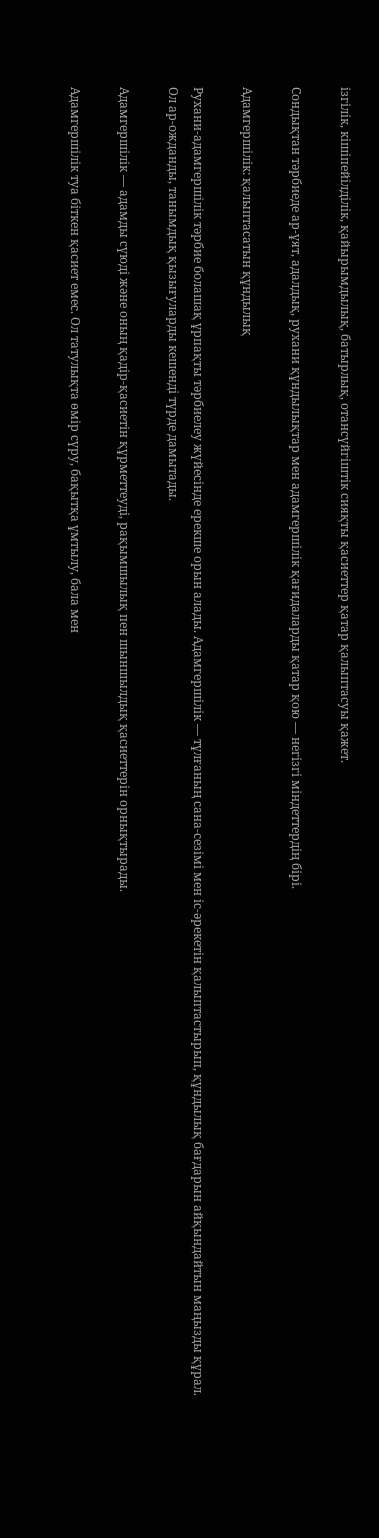ізгілік, кішіпейілділік, қайырымдылық, батырлық, отансүйгіштік сияқты қасиеттер қатар қалыптасуы қажет.

Сондықтан тәрбиеде ар-ұят, адалдық, рухани құндылықтар мен адамгершілік қағидаларды қатар қою — негізгі міндеттердің бірі.

Адамгершілік: қалыптасатын құндылық

Рухани-адамгершілік тәрбие болашақ ұрпақты тәрбиелеу жүйесінде ерекше орын алады. Адамгершілік — тұлғаның сана-сезімі мен іс-әрекетін қалыптастырып, құндылық бағдарын айқындайтын маңызды құрал. Ол ар-ожданды, танымдық қызығуларды кешенді түрде дамытады.

Адамгершілік — адамды сүюді және оның қадір-қасиетін құрметтеуді, рақымшылық пен шыншылдық қасиеттерін орнықтырады.

Адамгершілік туа біткен қасиет емес. Ол татулықта өмір сүру, бақытқа ұмтылу, бала мен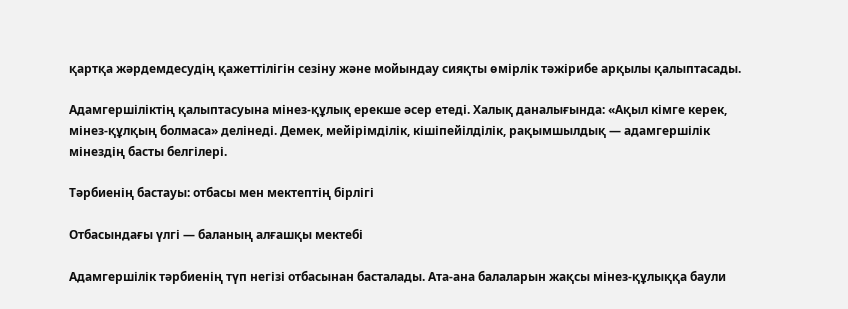қартқа жәрдемдесудің қажеттілігін сезіну және мойындау сияқты өмірлік тәжірибе арқылы қалыптасады.

Адамгершіліктің қалыптасуына мінез-құлық ерекше әсер етеді. Халық даналығында: «Ақыл кімге керек, мінез-құлқың болмаса» делінеді. Демек, мейірімділік, кішіпейілділік, рақымшылдық — адамгершілік мінездің басты белгілері.

Тәрбиенің бастауы: отбасы мен мектептің бірлігі

Отбасындағы үлгі — баланың алғашқы мектебі

Адамгершілік тәрбиенің түп негізі отбасынан басталады. Ата-ана балаларын жақсы мінез-құлыққа баули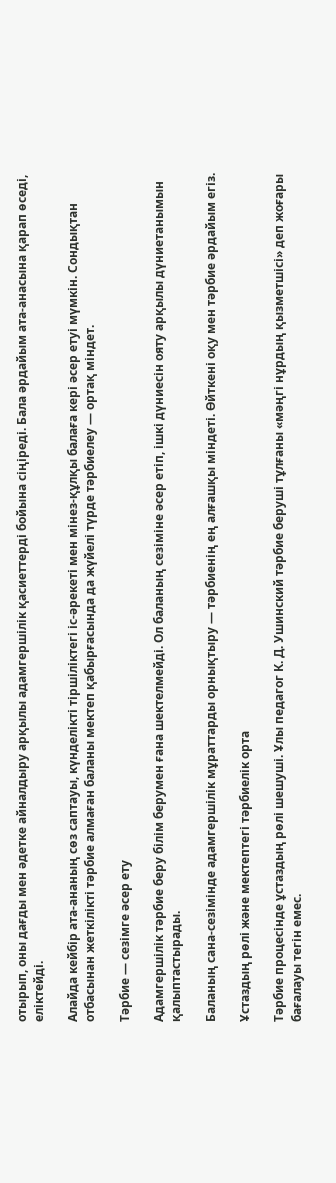отырып, оны дағды мен әдетке айналдыру арқылы адамгершілік қасиеттерді бойына сіңіреді. Бала әрдайым ата-анасына қарап өседі, еліктейді.

Алайда кейбір ата-ананың сөз саптауы, күнделікті тіршіліктегі іс-әрекеті мен мінез-құлқы балаға кері әсер етуі мүмкін. Сондықтан отбасынан жеткілікті тәрбие алмаған баланы мектеп қабырғасында да жүйелі түрде тәрбиелеу — ортақ міндет.

Тәрбие — сезімге әсер ету

Адамгершілік тәрбие беру білім берумен ғана шектелмейді. Ол баланың сезіміне әсер етіп, ішкі дүниесін ояту арқылы дүниетанымын қалыптастырады.

Баланың сана-сезімінде адамгершілік мұраттарды орнықтыру — тәрбиенің ең алғашқы міндеті. Өйткені оқу мен тәрбие әрдайым егіз.

Ұстаздың рөлі және мектептегі тәрбиелік орта

Тәрбие процесінде ұстаздың рөлі шешуші. Ұлы педагог К. Д. Ушинский тәрбие беруші тұлғаны «мәңгі нұрдың қызметшісі» деп жоғары бағалауы тегін емес.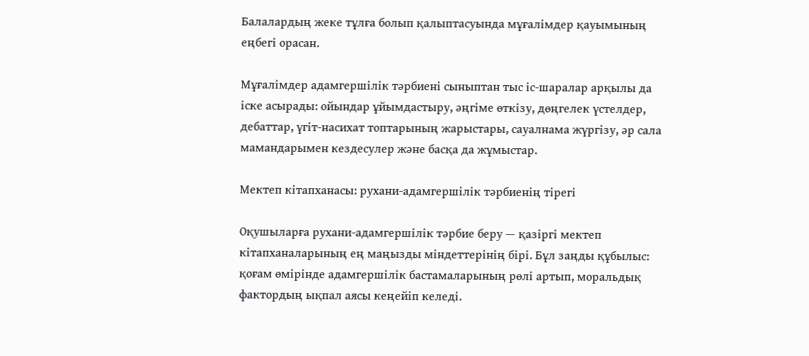Балалардың жеке тұлға болып қалыптасуында мұғалімдер қауымының еңбегі орасан.

Мұғалімдер адамгершілік тәрбиені сыныптан тыс іс-шаралар арқылы да іске асырады: ойындар ұйымдастыру, әңгіме өткізу, дөңгелек үстелдер, дебаттар, үгіт-насихат топтарының жарыстары, сауалнама жүргізу, әр сала мамандарымен кездесулер және басқа да жұмыстар.

Мектеп кітапханасы: рухани-адамгершілік тәрбиенің тірегі

Оқушыларға рухани-адамгершілік тәрбие беру — қазіргі мектеп кітапханаларының ең маңызды міндеттерінің бірі. Бұл заңды құбылыс: қоғам өмірінде адамгершілік бастамаларының рөлі артып, моральдық фактордың ықпал аясы кеңейіп келеді.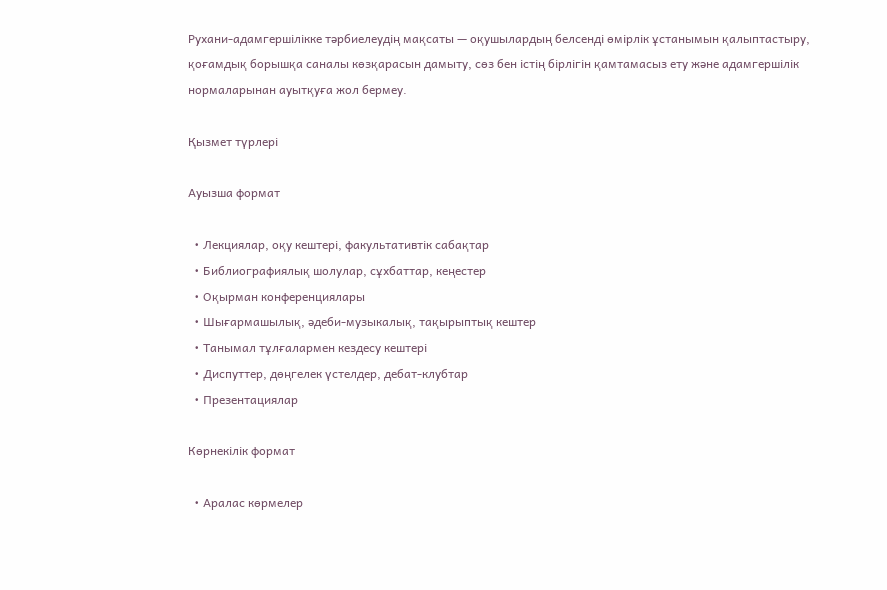Рухани-адамгершілікке тәрбиелеудің мақсаты — оқушылардың белсенді өмірлік ұстанымын қалыптастыру, қоғамдық борышқа саналы көзқарасын дамыту, сөз бен істің бірлігін қамтамасыз ету және адамгершілік нормаларынан ауытқуға жол бермеу.

Қызмет түрлері

Ауызша формат

  • Лекциялар, оқу кештері, факультативтік сабақтар
  • Библиографиялық шолулар, сұхбаттар, кеңестер
  • Оқырман конференциялары
  • Шығармашылық, әдеби-музыкалық, тақырыптық кештер
  • Танымал тұлғалармен кездесу кештері
  • Диспуттер, дөңгелек үстелдер, дебат-клубтар
  • Презентациялар

Көрнекілік формат

  • Аралас көрмелер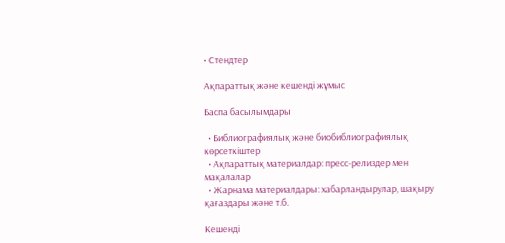• Стендтер

Ақпараттық және кешенді жұмыс

Баспа басылымдары

  • Библиографиялық және биобиблиографиялық көрсеткіштер
  • Ақпараттық материалдар: пресс-релиздер мен мақалалар
  • Жарнама материалдары: хабарландырулар, шақыру қағаздары және т.б.

Кешенді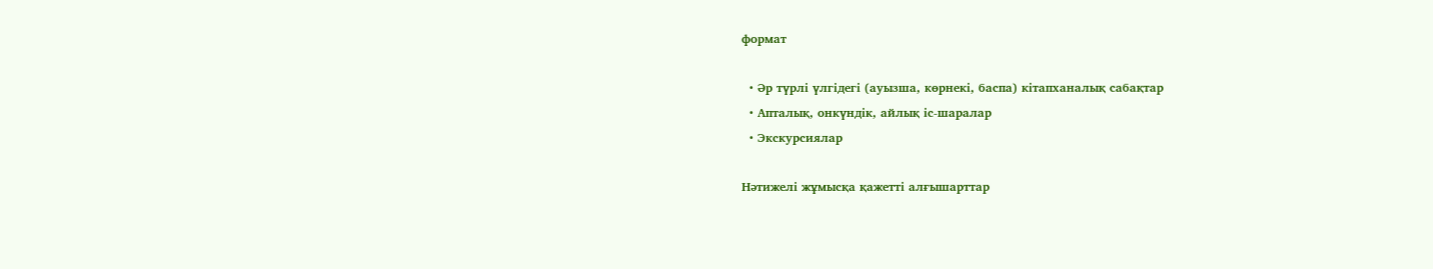формат

  • Әр түрлі үлгідегі (ауызша, көрнекі, баспа) кітапханалық сабақтар
  • Апталық, онкүндік, айлық іс-шаралар
  • Экскурсиялар

Нәтижелі жұмысқа қажетті алғышарттар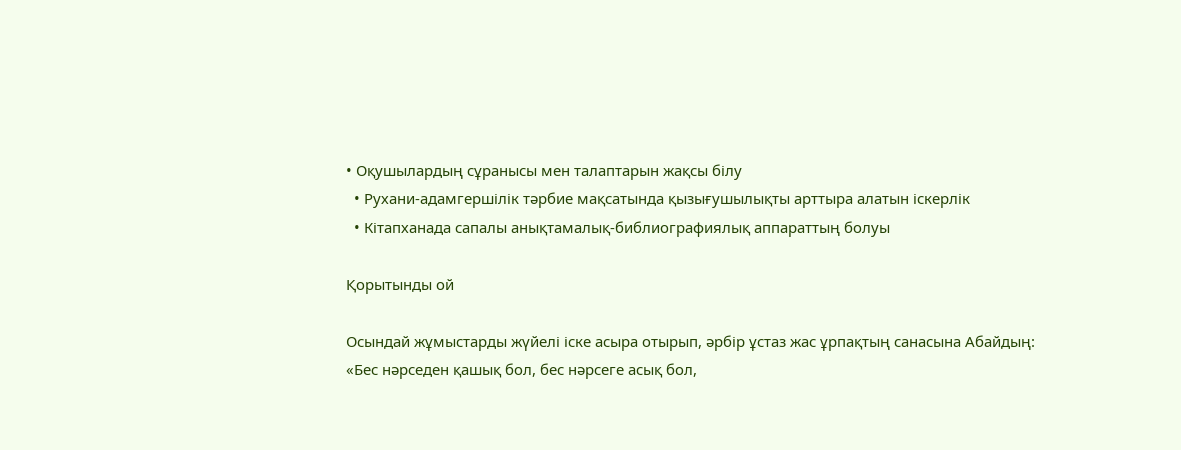• Оқушылардың сұранысы мен талаптарын жақсы білу
  • Рухани-адамгершілік тәрбие мақсатында қызығушылықты арттыра алатын іскерлік
  • Кітапханада сапалы анықтамалық-библиографиялық аппараттың болуы

Қорытынды ой

Осындай жұмыстарды жүйелі іске асыра отырып, әрбір ұстаз жас ұрпақтың санасына Абайдың: «Бес нәрседен қашық бол, бес нәрсеге асық бол,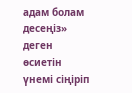адам болам десеңіз» деген өсиетін үнемі сіңіріп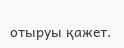отыруы қажет.